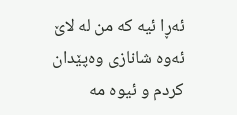ئەڕا ئیه که من له لاێ ئەوه شانازی وەپێدان کردم و ئیوه مه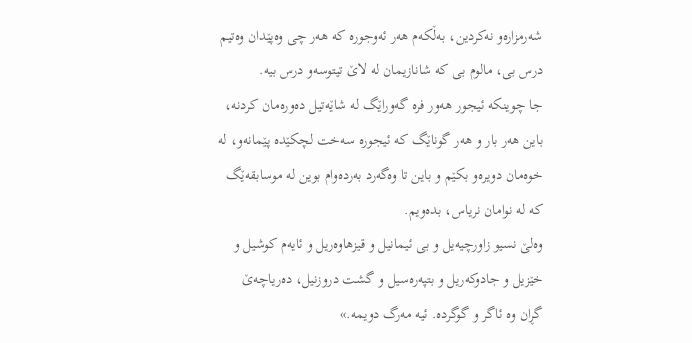شەرمزارەو نەکردین، بەڵکەم هەر ئەوجورە که هەر چی وەپێدان وەتیم درس بی، مالوم بی که شانازیمان له لاێ تیتوسەو درس بیه.
جا چوینکه ئیجور هەور فره گەوراێگ له شاێەتیل دەورەمان کردنه، باین هەر بار و هەر گوناێگ که ئیجوره سەخت لچکێده پێمانەو، له خوەمان دویرەو بکێم و باین تا وەگەرد بەردەوام بوین له موسابقەێگ که له نوامان نریاس، بدەویم.
وەلێ نسیو زاورچیەیل و بی ئیمانیل و قیزهاوەریل و ئایەم کوشیل و خێزیل و جادوکەریل و بتپەرەسیل و گشت دروزنیل، دەریاچەێ گڕان وه ئاگر و گوگرده. ئیه مەرگ دویمه.»